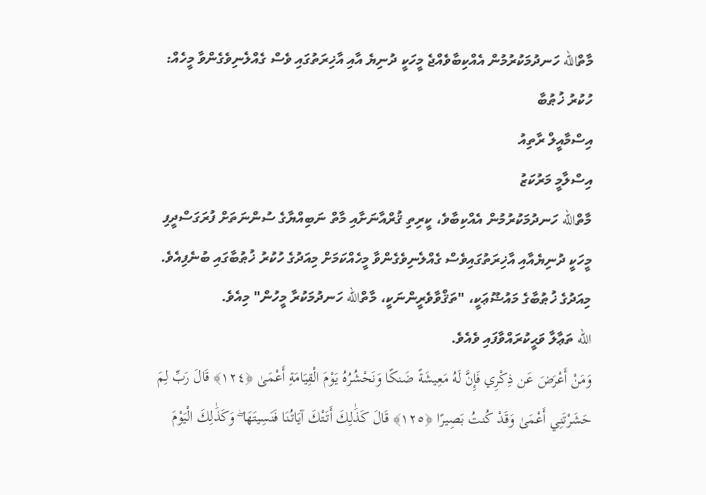މާތްالله ހަނދުމަކުރުމުން އެއްކިބާވެއްޖެ މީހަކީ ދުނިޔެ އާއި އާޚިރަތުގައި ވެސް ގެއްލެނިވެގެންވާ މީހެއް: ހުކުރު ޚުޠުބާ
އިސްމާއީލް ރާތިއު
އިސްލާމީ މަރުކަޒު
މާތްالله ހަނދުމަކުރުމުން އެއްކިބާވެ، ކީރިތި ޤުރްއާނަށާއި މާތް ނަބިއްޔާގެ ސުންނަތަށް ފުރަގަސްދީފި މީހަކީ ދުނިޔެއާއި އާޚިރަތުގައިވެސް ގެއްލެނިވެގެންވާ މީހެއްކަމަށް މިއަދުގެ ހުކުރު ޚުޠުބާގައި ބުނެފިއެވެ.
މިއަދުގެ ޚުޠުބާގެ މައުޟޫޢަކީ، "ތަޤްވާވެރީންނަކީ، މާތްالله ހަނދުމަކުރާ މީހުން" މިއެވެ.
الله ތަޢާލާ ވަޙީކުރައްވާފައި ވެއެވެ.
وَمَنْ أَعْرَضَ عَن ذِكْرِي فَإِنَّ لَهُ مَعِيشَةً ضَنكًا وَنَحْشُرُهُ يَوْمَ الْقِيَامَةِ أَعْمَىٰ ﴿١٢٤﴾ قَالَ رَبِّ لِمَ حَشَرْتَنِي أَعْمَىٰ وَقَدْ كُنتُ بَصِيرًا ﴿١٢٥﴾ قَالَ كَذَٰلِكَ أَتَتْكَ آيَاتُنَا فَنَسِيتَهَا ۖ وَكَذَٰلِكَ الْيَوْمَ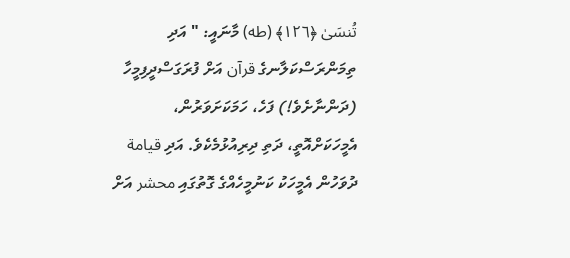تُنسَىٰ ﴿١٢٦﴾ (طه) މާނައީ: " އަދި ތިމަންރަސްކަލާނގެ قرآن އަށް ފުރަގަސްދީފިމީހާ (ދަންނާށެވެ!) ފަހެ، ހަމަކަށަވަރުން، އެމީހަކަށްއޮތީ، ދަތި ދިރިއުޅުމެކެވެ. އަދި قيامة ދުވަހުން އެމީހަކު ކަނުމީހެއްގެ ގޮތުގައި محشر އަށް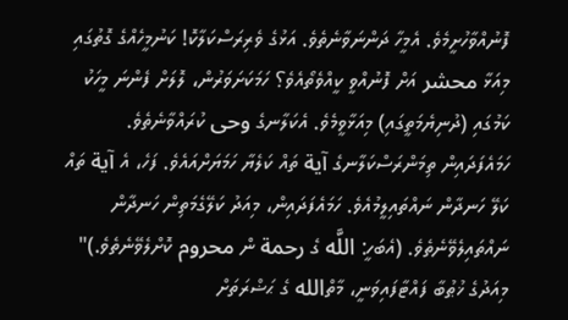ފޮނުއްވާހުށީމެވެ. އެމީހާ ދަންނަވާނެތެވެ. އަޅުގެ ވެރިރަސްކަލާކޮ! ކަނުމީހެއްގެ ގޮތުގައި މިއަޅާ محشر އަށް ފޮނުއްވީ ކީއްވެތޯއެވެ؟ ހަމަކަށަވަރުން، ލޮލަށް ފެންނަ މީހަކު ކަމުގައި (ދުނިޔެމަތީގައި) މިއަޅާވީމެވެ. އެކަލާނގެ وحى ކުރައްވާނެތެވެ. ހަމައެފަދައިން ތިމަންރަސްކަލާނގެ آية ތައް ކަލެޔާ ހަމަޔަށްއައެވެ. ފަހެ، އެ آية ތައް ކަލޭ ހަނދާން ނައްތައިލީމުއެވެ. ހަމައެފަދައިން، މިއަދު ކަލޭގެމަތިން ހަނދާން ނައްތައިލެވޭނެތެވެ. (އެބަހީ: اللَّه ގެ رحمة ން محروم ކޮށްލެވޭނެތެވެ.)"
މިއަދުގެ ޚުޠުބާ ފައްޓާފައިވަނީ، މާތްالله ގެ ޙަޟްރަތަށް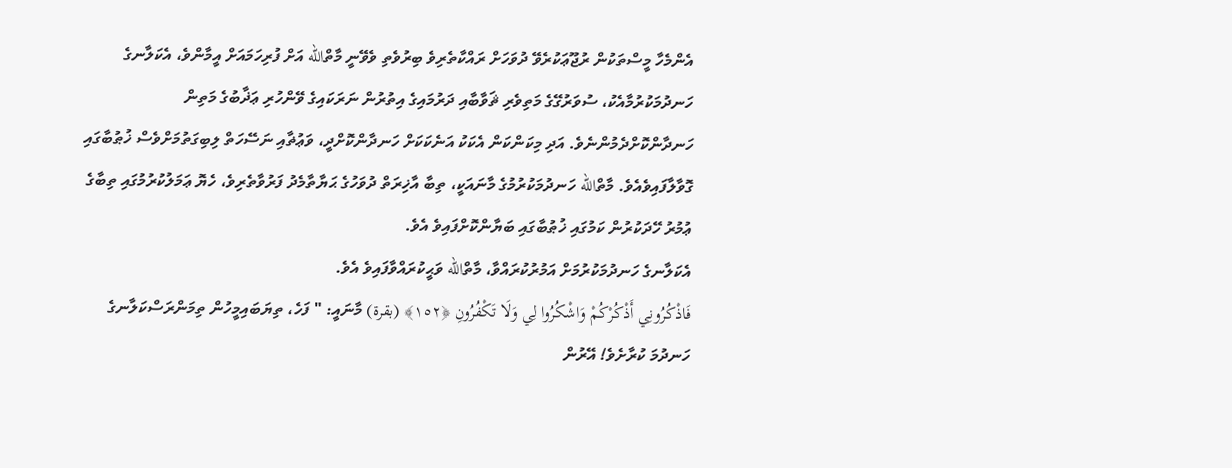އެންމެހާ މީސްތަކުން ރުޖޫޢަކުރެވޭ ދުވަހަށް ރައްކާތެރިވެ ބިރުވެތި ވެވޭނީ މާތްالله އަށް ފުރިހަމައަށް އީމާންވެ، އެކަލާނގެ ހަނދުމަކުރުމާއެކު، ސުވަރުގޭގެ މަތިވެރި ޘަވާބާއި ދަރުމައިގެ އިތުރުން ނަރަކައިގެ ވޭންހުރި ޢަޛާބުގެ މަތިން ހަނދާންކޮށްދެމުންނެވެ. އަދި މިކަންކަން އެކަކު އަނެކަކަށް ހަނދާންކޮށްދީ، ވަޢުޡާއި ނަސޭހަތް ލިބިގަތުމަށްވެސް ޚުޠުބާގައި ގޮވާލާފައިވެއެވެ. މާތްالله ހަނދުމަކުރުމުގެ މާނައަކީ، ތިބާ އާޚިރަތް ދުވަހުގެ ޙަޔާތާމެދު ފަރުވާތެރިވެ، ހެޔޮ ޢަމަލުކުރުމުގައި ތިބާގެ ޢުމުރު ހޭދަކުރުން ކަމުގައި ޚުޠުބާގައި ބަޔާންކޮށްފައިވެ އެވެ.
އެކަލާނގެ ހަނދުމަކުރުމަށް އަމުރުކުރައްވާ، މާތްالله ވަޙީކުރައްވާފައިވެ އެވެ.
فَاذْكُرُونِي أَذْكُرْكُمْ وَاشْكُرُوا لِي وَلَا تَكْفُرُونِ ﴿١٥٢﴾ (بقرة) މާނައީ: " ފަހެ، ތިޔަބައިމީހުން ތިމަންރަސްކަލާނގެ ހަނދުމަ ކުރާށެވެ! އޭރުން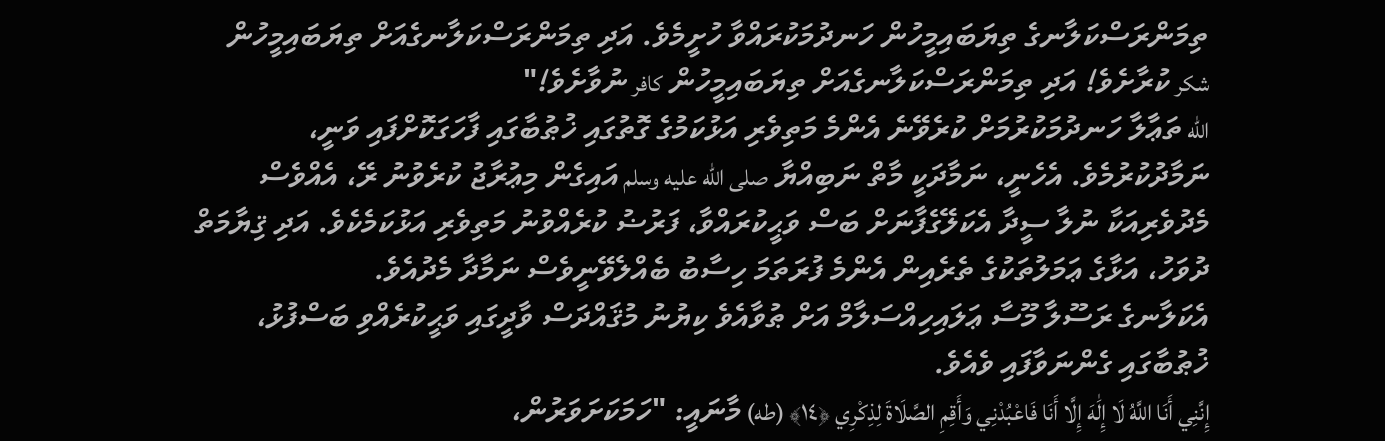ތިމަންރަސްކަލާނގެ ތިޔަބައިމީހުން ހަނދުމަކުރައްވާ ހުށީމެވެ. އަދި ތިމަންރަސްކަލާނގެއަށް ތިޔަބައިމީހުން شكر ކުރާށެވެ! އަދި ތިމަންރަސްކަލާނގެއަށް ތިޔަބައިމީހުން كافر ނުވާށެވެ!"
الله ތަޢާލާ ހަނދުމަކުރުމަށް ކުރެވޭނެ އެންމެ މަތިވެރި އަޅުކަމުގެ ގޮތުގައި ޚުޠުބާގައި ފާހަގަކޮށްފައި ވަނީ، ނަމާދުކުރުމެވެ. އެހެނީ، ނަމާދަކީ މާތް ނަބިއްޔާ صلى الله عليه وسلم އައިގެން މިޢުރާޖު ކުރެވުނު ރޭ، އެއްވެސް މެދުވެރިއަކާ ނުލާ ސީދާ އެކަލޭގެފާނަށް ބަސް ވަޙީކުރައްވާ، ފަރުޟު ކުރެއްވުނު މަތިވެރި އަޅުކަމެކެވެ. އަދި ޤިޔާމަތް ދުވަހު، އަޅާގެ ޢަމަލުތަކުގެ ތެރެއިން އެންމެ ފުރަތަމަ ހިސާބު ބެއްލެވޭނީވެސް ނަމާދާ މެދުއެވެ.
އެކަލާނގެ ރަސޫލާ މޫސާ ޢަލައިހިއްސަލާމް އަށް ޠުވާއެވެ ކިޔުނު މުޤައްދަސް ވާދީގައި ވަޙީކުރެއްވި ބަސްފުޅު، ޚުޠުބާގައި ގެންނަވާފައި ވެއެވެ.
إِنَّنِي أَنَا اللَّهُ لَا إِلَٰهَ إِلَّا أَنَا فَاعْبُدْنِي وَأَقِمِ الصَّلَاةَ لِذِكْرِي ﴿١٤﴾ (طه) މާނައީ: "ހަމަކަށަވަރުން،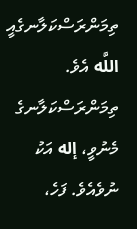ތިމަންރަސްކަލާނގެއީ اللَّه އެވެ. ތިމަންރަސްކަލާނގެ މެނުވީ، إله އަކު ނުވެއެވެ. ފަހެ،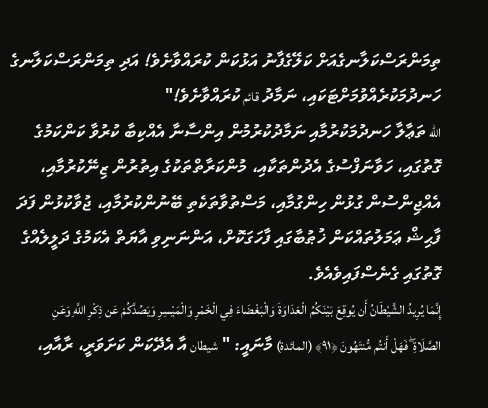ތިމަންރަސްކަލާނގެއަށް ކަލޭގެފާނު އަޅުކަން ކުރައްވާށެވެ! އަދި ތިމަންރަސްކަލާނގެ ހަނދުމަކުރެއްވުމަށްޓަކައި، ނަމާދު قائم ކުރައްވާށެވެ!"
الله ތަޢާލާ ހަނދުމަކުރުމާއި ނަމާދުކުރުމުން އިންސާނާ އެއްކިބާ ކުރުވާ ކަންކަމުގެ ގޮތުގައި، ހަވާނަފްސުގެ އެދުންތަކާއި، މުންކަރާތްތަކުގެ އިތުރުން ޒިނޭކުރުމާއި، އެއްޖިންސުން ގުޅުން ހިންގުމާއި، މަސްތުވާތަކެތި ބޭނުންކުރުމާއި، ޖުވާކުޅުން ފަދަ ފާޙިޝް ޢަމަލުތައްކަން ޚުޠުބާގައި ފާހަގަކޮށް، އަންނަނިވި އާޔަތް އެކަމުގެ ދަލީލެއްގެ ގޮތުގައި ގެނެސްފައިވެއެވެ.
إِنَّمَا يُرِيدُ الشَّيْطَانُ أَن يُوقِعَ بَيْنَكُمُ الْعَدَاوَةَ وَالْبَغْضَاءَ فِي الْخَمْرِ وَالْمَيْسِرِ وَيَصُدَّكُمْ عَن ذِكْرِ اللَّهِ وَعَنِ الصَّلَاةِ ۖ فَهَلْ أَنتُم مُّنتَهُونَ ﴿٩١﴾ (المائدة) މާނައީ: " شيطان އާ އެދޭކަން ކަށަވަރީ، ރާއާއި،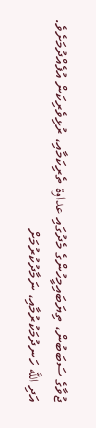ޖުވާގެ ސަބަބުން، ތިޔަބައިމީހުންގެ މެދުގައި عداوة ތެރިކަމާއި، ރުޅިވެރިކަން އުފެއްދުމަށެވެ. އަދި اللَّه ހަނދުމަކުރުމާއި، ނަމާދުކުރުމަށް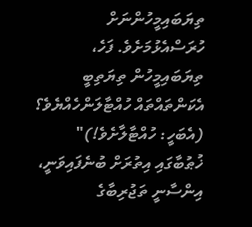ތިޔަބައިމީހުންނަށް ހުރަސްއެޅުމަށެވެ. ފަހެ، ތިޔަބައިމީހުން ތިޔަތިބީ އެކަންތައްތައް ހުއްޓާލަންހެއްޔެވެ؟ (އެބަހީ: ހުއްޓާލާށެވެ!)"
ޚުޠުބާގައި އިތުރަށް ބުނެފައިވަނީ، އިންސާނީ ތަޖުރިބާގެ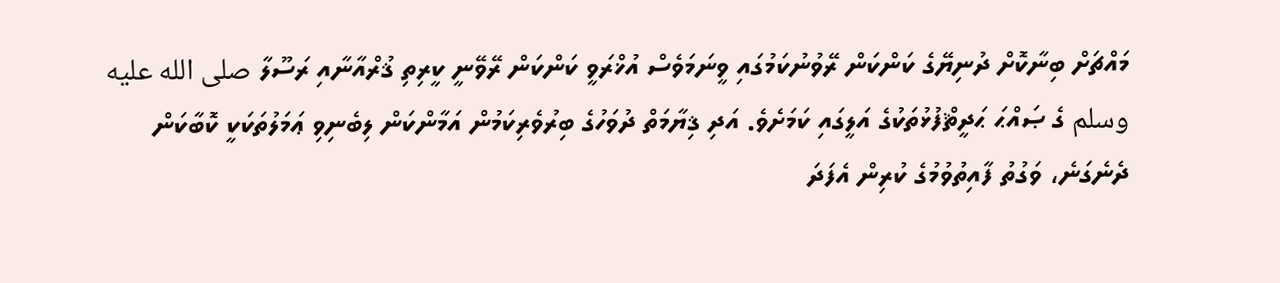މައްޗަށް ބިނާކޮށް ދުނިޔޭގެ ކަންކަން ރޭވުނުކަމުގައި ވީނަމަވެސް އުޚްރަވީ ކަންކަން ރޭވޭނީ ކީރިތި ޤުރްއާނާއި ރަސޫލާ صلى الله عليه وسلم ގެ ޞައްޙަ ޙަދީޘްފުޅުތަކުގެ އަލީގައި ކަމަށެވެ. އަދި ޤިޔާމަތް ދުވަހުގެ ބިރުވެރިކަމުން އަމާންކަން ލިބެނިވި ޢަމަލުތަކަކީ ކޮބާކަން ދެނެގަނެ، ވަގުތު ފާއިތުވުމުގެ ކުރިން އެފަދަ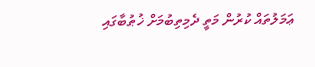ޢަމަލުތައް ކުރުން މަތީ ދެމިތިބުމަށް ޚުޠުބާގައި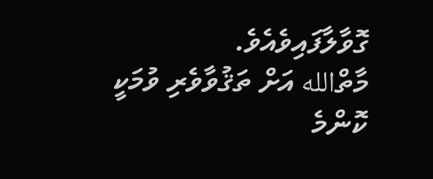ގޮވާލާފައިވެއެވެ.
މާތްالله އަށް ތަޤުވާވެރި ވުމަކީ ކޮންމެ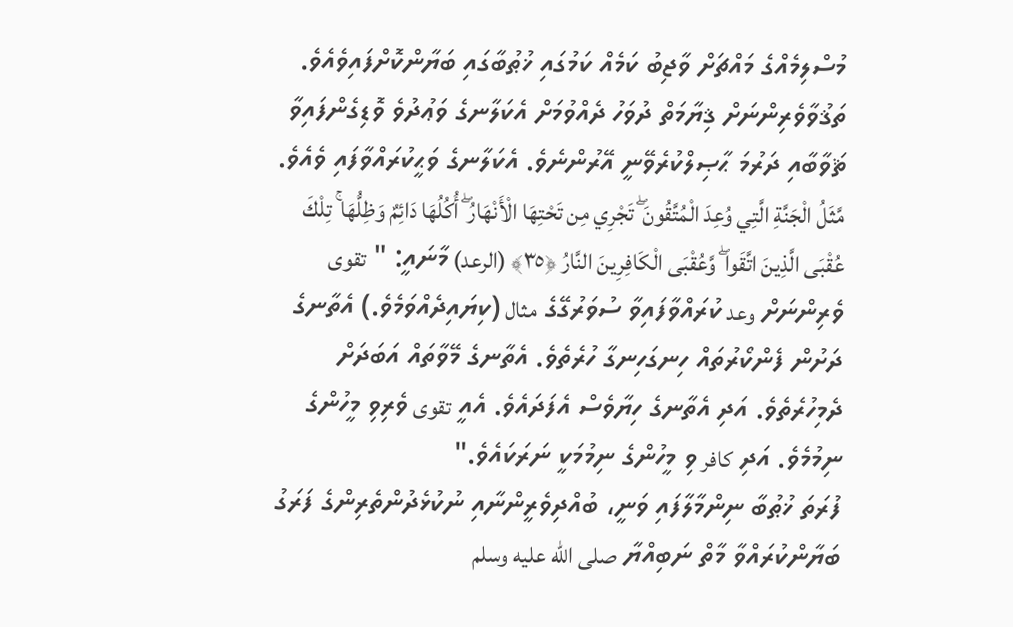މުސްލިމެއްގެ މައްޗަށް ވާޖިބު ކަމެއް ކަމުގައި ޚުޠުބާގައި ބަޔާންކޮށްފައިވެއެވެ. ތަޤުވާވެރިންނަށް ޤިޔާމަތް ދުވަހު ދެއްވުމަށް އެކަލާނގެ ވަޢުދުވެ ވޮޑިގެންފައިވާ ޘަވާބާއި ދަރުމަ ޙާޞިލްކުރެވޭނީ އޭރުންނެވެ. އެކަލާނގެ ވަޙީކުރައްވާފައި ވެއެވެ.
مَّثَلُ الْجَنَّةِ الَّتِي وُعِدَ الْمُتَّقُونَ ۖ تَجْرِي مِن تَحْتِهَا الْأَنْهَارُ ۖ أُكُلُهَا دَائِمٌ وَظِلُّهَا ۚ تِلْكَ عُقْبَى الَّذِينَ اتَّقَوا ۖ وَّعُقْبَى الْكَافِرِينَ النَّارُ ﴿٣٥﴾ (الرعد) މާނައީ: " تقوى ވެރިންނަށް وعد ކުރައްވާފައިވާ ސުވަރުގޭގެ مثال (ކިޔައިދެއްވަމެވެ.) އެތާނގެ ދަށުން ފެންކޯރުތައް ހިނގަހިނގާ ހުރެތެވެ. އެތާނގެ މޭވާތައް އަބަދަށް ދެމިހުރެތެވެ. އަދި އެތާނގެ ހިޔާވެސް އެފަދައެވެ. އެއީ تقوى ވެރިވި މީހުންގެ ނިމުމެވެ. އަދި كافر ވި މީހުންގެ ނިމުމަކީ ނަރަކައެވެ."
ފުރަތަ ޚުޠުބާ ނިންމާލާފައި ވަނީ، ބުއްދިވެރީންނާއި ނުކުޅެދުންތެރިންގެ ފަރަގު ބަޔާންކުރައްވާ މާތް ނަބިއްޔާ صلى الله عليه وسلم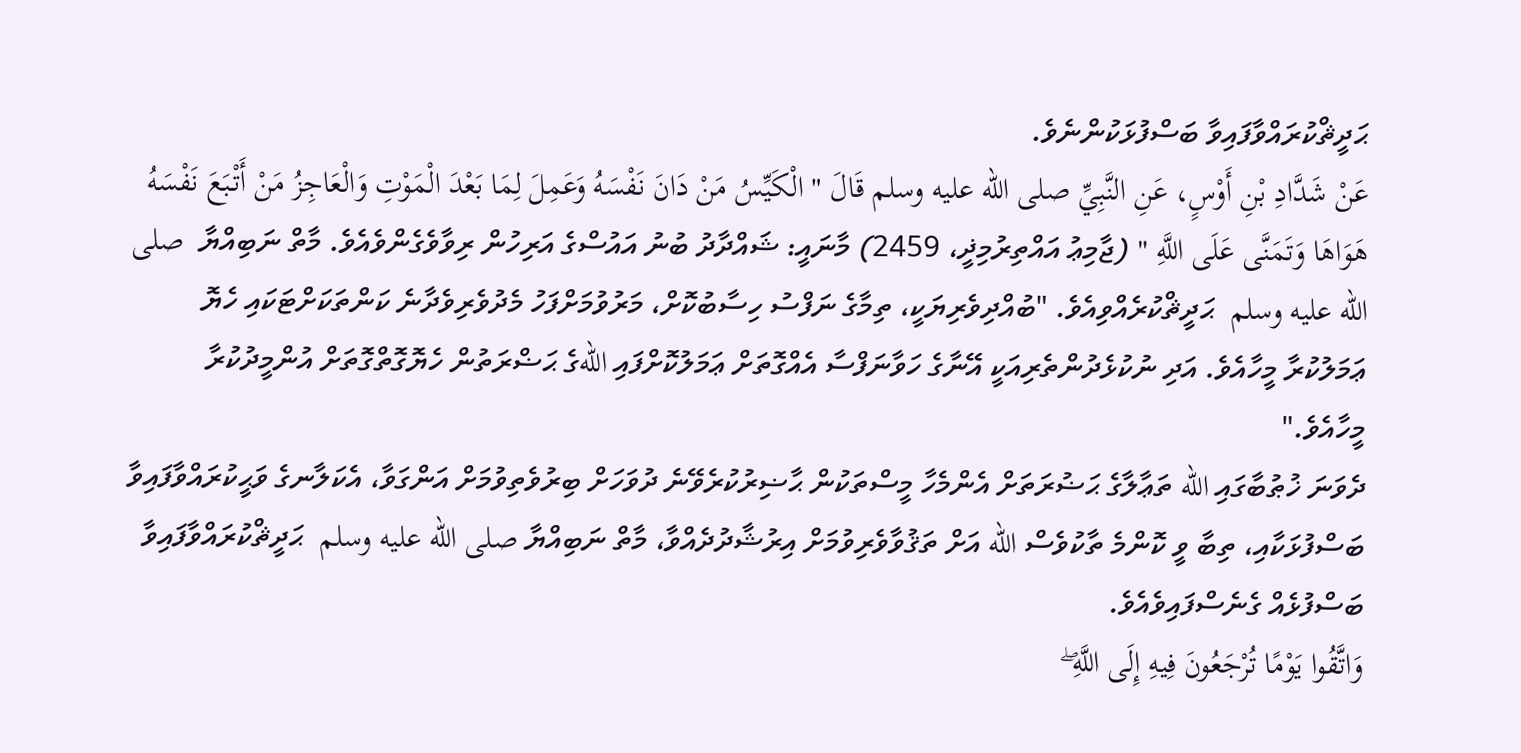ޙަދީޘްކުރައްވާފައިވާ ބަސްފުޅަކުންނެވެ.
عَنْ شَدَّادِ بْنِ أَوْسٍ، عَنِ النَّبِيِّ صلى الله عليه وسلم قَالَ " الْكَيِّسُ مَنْ دَانَ نَفْسَهُ وَعَمِلَ لِمَا بَعْدَ الْمَوْتِ وَالْعَاجِزُ مَنْ أَتْبَعَ نَفْسَهُ هَوَاهَا وَتَمَنَّى عَلَى اللَّهِ " (ޖާމިޢު އައްތިރުމިޛީ، 2459) މާނައީ: ޝައްދާދު ބުނު އައުސްގެ އަރިހުން ރިވާވެގެންވެއެވެ. މާތް ނަބިއްޔާ  صلى الله عليه وسلم  ޙަދީޘްކުރެއްވިއެވެ. "ބުއްދިވެރިޔަކީ، ތިމާގެ ނަފްސު ހިސާބުކޮށް، މަރުވުމަށްފަހު މެދުވެރިވެދާނެ ކަންތަކަށްޓަކައި ހެޔޮ ޢަމަލުކުރާ މީހާއެވެ. އަދި ނުކުޅެދުންތެރިއަކީ އޭނާގެ ހަވާނަފްސާ އެއްގޮތަށް ޢަމަލުކޮށްފައި اللهގެ ޙަޟްރަތުން ހެޔޮގޮތްގޮތަށް އުންމީދުކުރާ މީހާއެވެ."
ދެވަނަ ޚުޠުބާގައި الله ތަޢާލާގެ ޙަޟުރަތަށް އެންމެހާ މީސްތަކުން ޙާޟިރުކުރެވޭނެ ދުވަހަށް ބިރުވެތިވުމަށް އަންގަވާ، އެކަލާނގެ ވަޙީކުރައްވާފައިވާ ބަސްފުޅަކާއި، ތިބާ ވީ ކޮންމެ ތާކުވެސް الله އަށް ތަޤުވާވެރިވުމަށް އިރުޝާދުދެއްވާ، މާތް ނަބިއްޔާ صلى الله عليه وسلم  ޙަދީޘްކުރައްވާފައިވާ ބަސްފުޅެއް ގެނެސްފައިވެއެވެ.
وَاتَّقُوا يَوْمًا تُرْجَعُونَ فِيهِ إِلَى اللَّهِ ۖ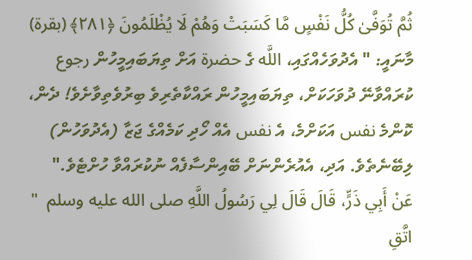ثُمَّ تُوَفَّىٰ كُلُّ نَفْسٍ مَّا كَسَبَتْ وَهُمْ لَا يُظْلَمُونَ ﴿٢٨١﴾ (بقرة) މާނައީ: " އެދުވަހެއްގައި، اللَّه ގެ حضرة އަށް ތިޔަބައިމީހުން رجوع ކުރައްވާނޭ ދުވަހަކަށް، ތިޔަބައިމީހުން ރައްކާތެރިވެ ބިރުވެތިވާށެވެ! ދެން، ކޮންމެ نفس އަކަށްމެ، އެ نفس އެއް ހޯދި ކަމެއްގެ ޖަޒާ (އެދުވަހުން) ލިބޭނެތެވެ. އަދި، އެއުރެންނަށް ބޭއިންސާފެއް ނުކުރައްވާ ހުށްޓެވެ."
عَنْ أَبِي ذَرٍّ، قَالَ قَالَ لِي رَسُولُ اللَّهِ صلى الله عليه وسلم  " اتَّقِ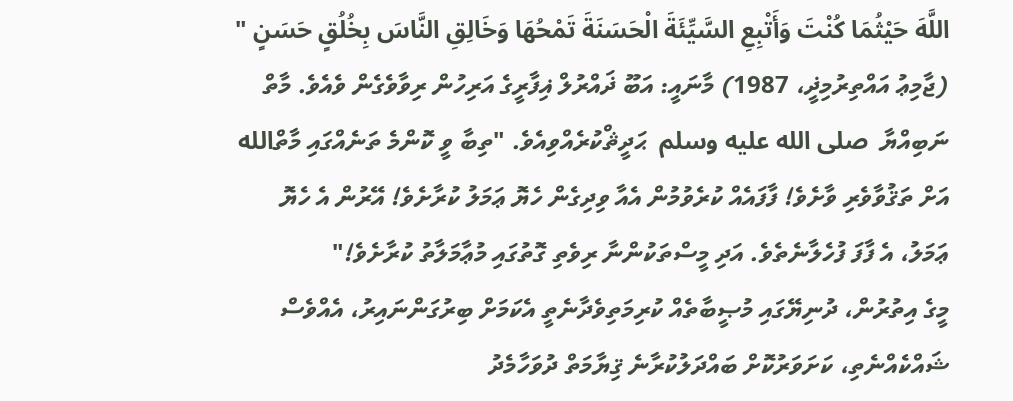اللَّهَ حَيْثُمَا كُنْتَ وَأَتْبِعِ السَّيِّئَةَ الْحَسَنَةَ تَمْحُهَا وَخَالِقِ النَّاسَ بِخُلُقٍ حَسَنٍ " (ޖާމިޢު އައްތިރުމިޛީ، 1987) މާނައީ: އަބޫ ޛައްރުލް ޣިފާރީގެ އަރިހުން ރިވާވެގެން ވެއެވެ. މާތް ނަބިއްޔާ  صلى الله عليه وسلم  ޙަދީޘްކުރެއްވިއެވެ. "ތިބާ ވީ ކޮންމެ ތަނެއްގައި މާތްالله އަށް ތަޤުވާވެރި ވާށެވެ! ފާފައެއް ކުރެވުމުން އެއާ ވިދިގެން ހެޔޮ ޢަމަލު ކުރާށެވެ! އޭރުން އެ ހެޔޮ ޢަމަލު، އެ ފާފަ ފުހެލާނެތެވެ. އަދި މީސްތަކުންނާ ރިވެތި ގޮތުގައި މުޢާމަލާތު ކުރާށެވެ!"
މީގެ އިތުރުން، ދުނިޔޭގައި މުޞީބާތެއް ކުރިމަތިވެދާނެތީ އެކަމަށް ބިރުގަންނައިރު، އެއްވެސް ޝައްކެއްނެތި، ކަށަވަރުކޮށް ބައްދަލުކުރާނެ ޤިޔާމަތް ދުވަހާމެދު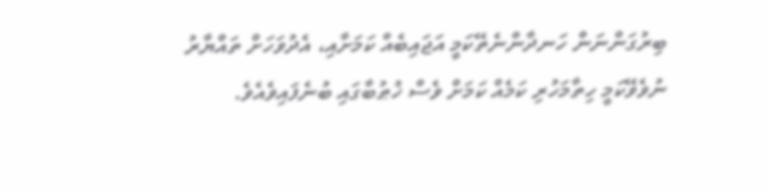ބިރުގަންނަން ހަނދާންނެތޭކަމީ އަޖައިބެއް ކަމަށާއި، އެދުވަހަށް ތައްޔާރު ނުވެވޭކަމީ ހިތާމަހުރި ކަމެއް ކަމަށް ވެސް ޚުޠުބާގައި ބުނެފައިވެއެވެ.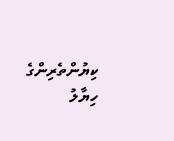ކިޔުންތެރިންގެ ހިޔާލު